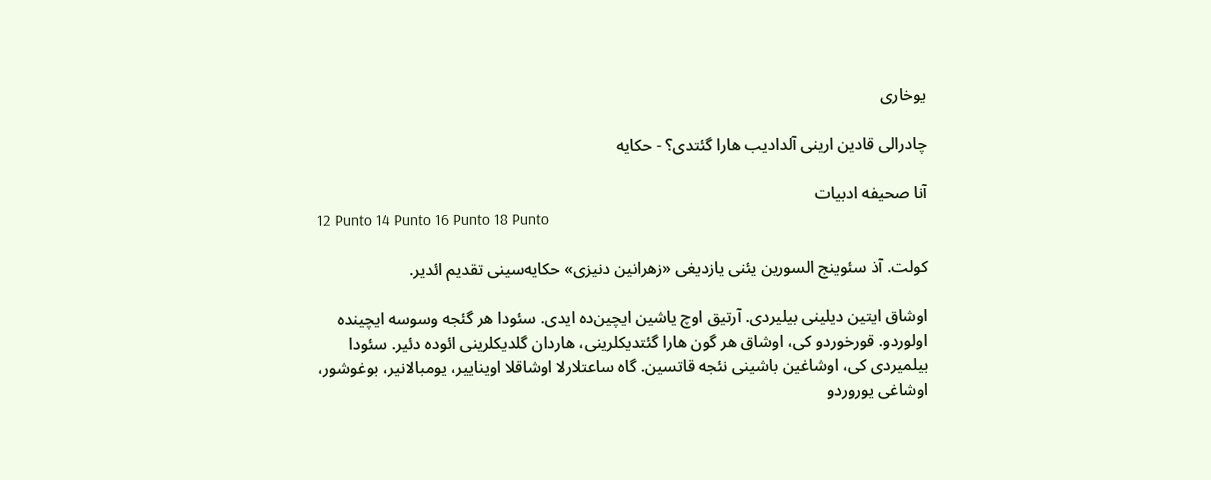یوخاری

چادرالی قادین ارینی آلدادیب هارا گئتدی؟ - حکایه

آنا صحیفه ادبیات
12 Punto 14 Punto 16 Punto 18 Punto

کولت. آذ سئوینج السورین یئنی یازدیغی «زهرانین دنیزی» حکایه‌سینی تقدیم ائدیر.

اوشاق ایتین دیلینی بیلیردی. آرتیق اوچ یاشین ایچین‌ده ایدی. سئودا هر گئجه وسوسه ایچینده اولوردو. قورخوردو کی، اوشاق هر گون هارا گئتدیکلرینی، هاردان گلدیکلرینی ائوده دئیر. سئودا بیلمیردی کی، اوشاغین باشینی نئجه قاتسین. گاه ساعتلارلا اوشاقلا اویناییر، یومبالانیر، بوغوشور، اوشاغی یوروردو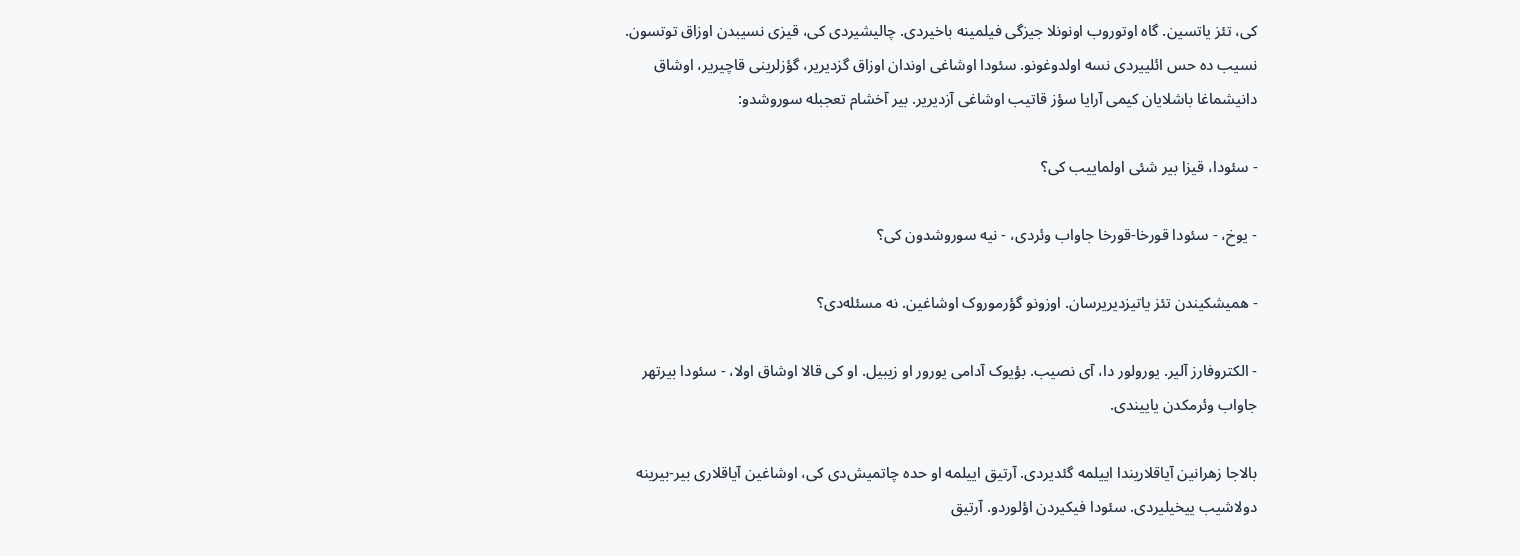کی، تئز یاتسین. گاه اوتوروب اونونلا جیزگی فیلمینه باخیردی. چالیشیردی کی، قیزی نسیبدن اوزاق توتسون. نسیب ده حس ائلییردی نسه اولدوغونو. سئودا اوشاغی اوندان اوزاق گزدیریر، گؤزلرینی قاچیریر، اوشاق دانیشماغا باشلایان کیمی آرایا سؤز قاتیب اوشاغی آزدیریر. بیر آخشام تعجبله سوروشدو:

- سئودا، قیزا بیر شئی اولماییب کی؟

- یوخ، - سئودا قورخا-قورخا جاواب وئردی، - نیه سوروشدون کی؟

- همیشکیندن تئز یاتیزدیریرسان. اوزونو گؤرموروک اوشاغین. نه مسئله‌دی؟

- الکتروفارز آلیر. یورولور دا، آی نصیب. بؤیوک آدامی یورور او زیبیل. او کی قالا اوشاق اولا، - سئودا بیرتهر جاواب وئرمکدن یاییندی.

بالاجا زهرانین آیاقلاریندا اییلمه گئدیردی. آرتیق اییلمه او حده چاتمیش‌دی کی، اوشاغین آیاقلاری بیر-بیرینه دولاشیب ییخیلیردی. سئودا فیکیردن اؤلوردو. آرتیق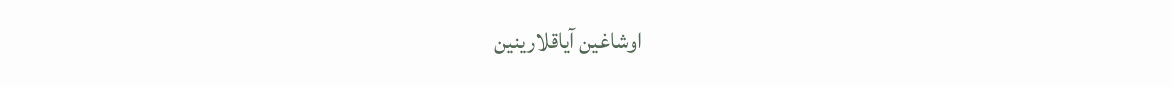اوشاغین آیاقلارینین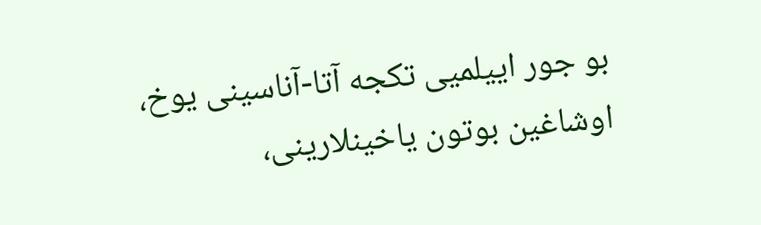بو جور اییلمیی تکجه آتا-آناسینی یوخ، اوشاغین بوتون یاخینلارینی،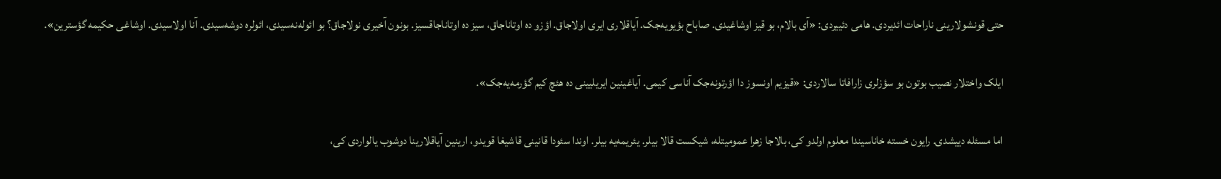حتی قونشولارینی ناراحات ائدیردی. هامی دئییردی: «آی بالام، بو قیز اوشاغیدی. صاباح بؤیویه‌جک. آیاقلاری ایری اولاجاق. اؤزو ده اوتاناجاق، سیز ده اوتاناجاقسیز. بونون آخیری نولاجاق؟ بو ائوله‌نه‌سیدی، ائولره دوشه‌سیدی. آنا اولاسیدی. اوشاغی حکیمه گؤسترین».

ایلک واختلار نصیب بوتون بو سؤزلری زارافاتا سالاردی: «قیزیم اونسوز دا اؤرتونه‌جک آناسی کیمی. آیاغینین ایریلیینی ده هئچ کیم گؤرمه‌یه‌جک».

اما مسئله دییشدی. رایون خسته خاناسیندا معلوم اولدو کی، بالاجا زهرا عمومیتله، شیکست قالا بیلر. یئریمه‌یه بیلر. اوندا سئودا قانینی قاشیغا قویدو، ارینین آیاقلارینا دوشوب یالواردی کی،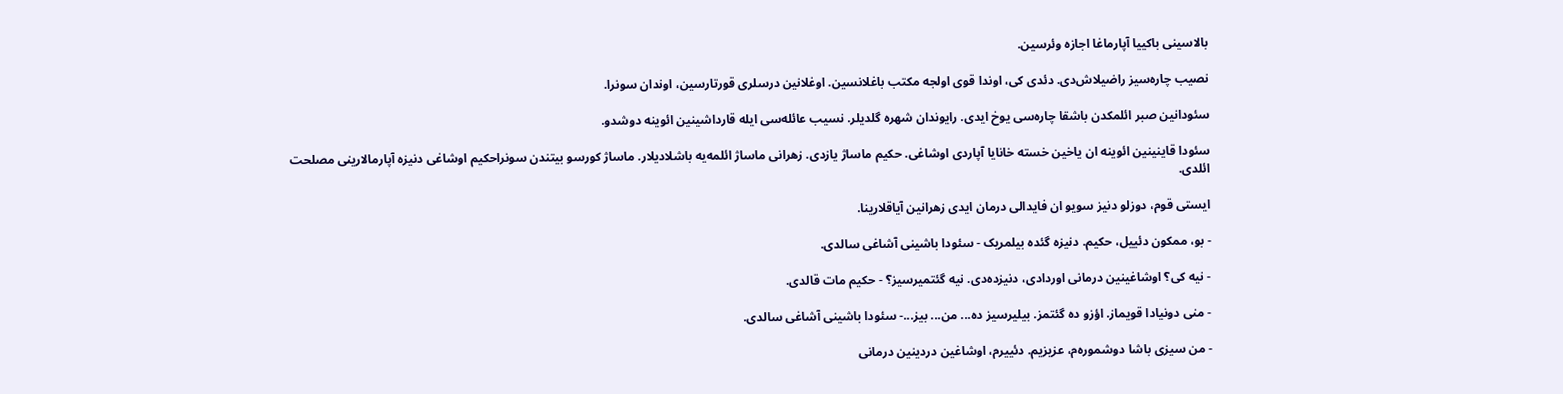بالاسینی باکییا آپارماغا اجازه وئرسین.

نصیب چاره‌سیز راضیلاش‌دی. دئدی کی، اوندا قوی اولجه مکتب باغلانسین. اوغلانین درسلری قورتارسین، اوندان سونرا.

سئودانین صبر ائلمکدن باشقا چاره‌سی یوخ ایدی. رایوندان شهره گلدیلر. نسیب عائله‌سی ایله قارداشینین ائوینه دوشدو.

سئودا قاینینین ائوینه ان یاخین خسته خانایا آپاردی اوشاغی. حکیم ماساژ یازدی. زهرانی ماساژ ائلمه‌یه باشلادیلار. ماساژ کورسو بیتندن سونراحکیم اوشاغی دنیزه آپارمالارینی مصلحت ائلدی.

ایستی قوم، دوزلو دنیز سویو ان فایدالی درمان ایدی زهرانین آیاقلارینا.

- بو، ممکون دئییل، حکیم. دنیزه گئده بیلمریک - سئودا باشینی آشاغی سالدی.

- نیه کی؟ اوشاغینین درمانی اوردادی، دنیزده‌دی. نیه گئتمیرسیز؟ - حکیم مات قالدی.

- منی دونیادا قویماز. اؤزو ده گئتمز. بیلیرسیز ده... من... بیز...- سئودا باشینی آشاغی سالدی.

- من سیزی باشا دوشموره‌م، عزیزیم. دئییرم، اوشاغین دردینین درمانی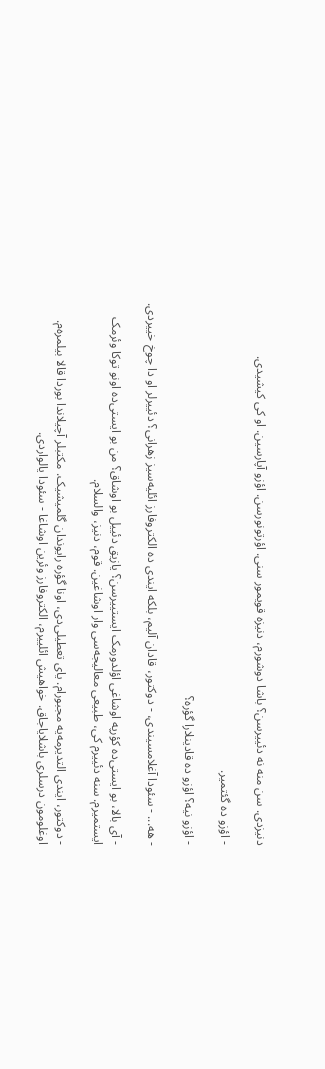دنیزدی. سن منه نه دئییرسن؟ باشا دوشورم، دنیزه قویمور سنی. اؤرتونورسن. اؤزو آپارسین. او کی کیشیدی.

- اؤزو ده گئتمیر.

- اؤزو نیه؟ اؤزو ده قادینلارا گؤره؟

- هه... - سئودا آغلامسیندی، - دوکتور، قادان آلیم، بلکه ایندی ده الکتروفارز ائلیه‌سیز زهرانی؟ دئییرلر او دا چوخ خییردی.

- آی بالا، بو ایستی‌ده کؤرپه اوشاغی اؤلدورمک ایستییرسن؟ یازیق دئییل بو اوشاق؟ من بو ایستی‌ده اونو توکا وئرمک ایستمیرم. سنه دئییرم کی، طبیعی معالیجه‌سی وار اوشاغین. قوم، دنیز، والسلام.

- دوکتور، ایندی التدیرمه‌یه مجبورام. یای تعطیلی‌دی، اونا گؤره رایوندان گلمیشیک. مکتبلر آچیلاندا بوردا قالا بیلمره‌م. اوغلومون درسلری باشلایاجاق. خواهیش ائلییرم، الکتروفارز وئرین اوشاغا - سئودا یالواردی.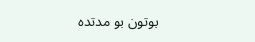بوتون بو مدتده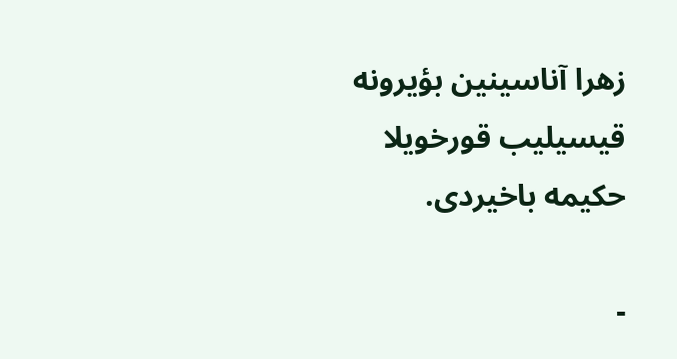زهرا آناسینین بؤیرونه قیسیلیب قورخویلا حکیمه باخیردی.

-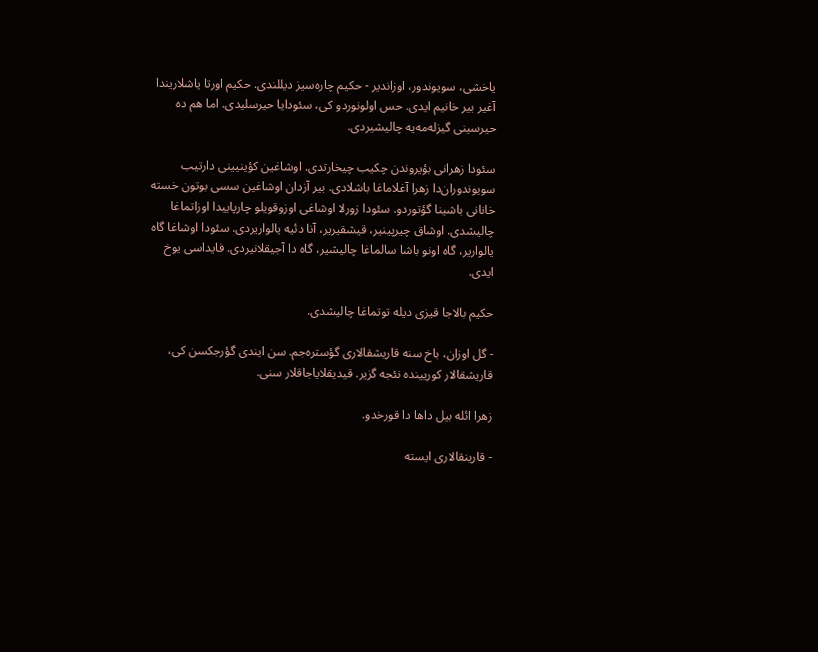یاخشی، سویوندور، اوزاندیر - حکیم چاره‌سیز دیللندی. حکیم اورتا یاشلاریندا آغیر بیر خانیم ایدی. حس اولونوردو کی، سئودایا حیرسلیدی. اما هم ده حیرسینی گیزله‌مه‌یه چالیشیردی.

سئودا زهرانی بؤیروندن چکیب چیخارتدی. اوشاغین کؤینیینی دارتیب سویوندوران‌دا زهرا آغلاماغا باشلادی. بیر آزدان اوشاغین سسی بوتون خسته خانانی باشینا گؤتوردو. سئودا زورلا اوشاغی اوزوقویلو چارپاییدا اوزاتماغا چالیشدی. اوشاق چیرپینیر، قیشقیریر، آنا دئیه یالواریردی. سئودا اوشاغا گاه یالواریر، گاه اونو باشا سالماغا چالیشیر، گاه دا آجیقلانیردی. فایداسی یوخ ایدی.

حکیم بالاجا قیزی دیله توتماغا چالیشدی.

- گل اوزان، باخ سنه قاریشقالاری گؤستره‌جم. سن ایندی گؤرجکسن کی، قاریشقالار کوریینده نئجه گزیر. قیدیقلایاجاقلار سنی.

زهرا ائله بیل داها دا قورخدو.

- قارینقالاری ایسته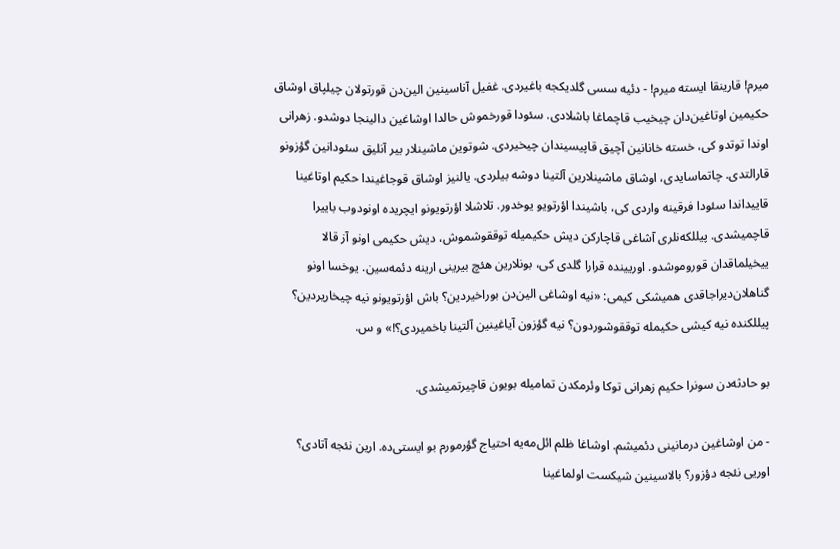میرم! قارینقا ایسته میرم! - دئیه سسی گلدیکجه باغیردی. غفیل آناسینین الین‌دن قورتولان چیلپاق اوشاق حکیمین اوتاغین‌دان چیخیب قاچماغا باشلادی. سئودا قورخموش حالدا اوشاغین دالینجا دوشدو. زهرانی اوندا توتدو کی، خسته خانانین آچیق قاپیسیندان چیخیردی. شوتوین ماشینلار بیر آنلیق سئودانین گؤزونو قارالتدی. چاتماسایدی، اوشاق ماشینلارین آلتینا دوشه بیلردی. یالنیز اوشاق قوجاغیندا حکیم اوتاغینا قاییداندا سئودا فرقینه واردی کی، باشیندا اؤرتویو یوخدور. تلاشلا اؤرتویونو ایچریده اونودوب باییرا قاچمیشدی. پیللکه‌نلری آشاغی قاچارکن دیش حکیمیله توققوشموش، دیش حکیمی اونو آز قالا ییخیلماقدان قوروموشدو. اوریینده قرارا گلدی کی، بونلارین هئچ بیرینی ارینه دئمه‌سین. یوخسا اونو گناهلان‌دیراجاقدی همیشکی کیمی: «نیه اوشاغی الین‌دن بوراخیردین؟ باش اؤرتویونو نیه چیخاریردین؟ پیللکنده نیه کیشی حکیمله توققوشوردون؟ نیه گؤزون آیاغینین آلتینا باخمیردی؟!» و س.

بو حادثه‌دن سونرا حکیم زهرانی توکا وئرمکدن تمامیله بویون قاچیرتمیشدی.

- من اوشاغین درمانینی دئمیشم. اوشاغا ظلم ائل‌مه‌یه احتیاج گؤرمورم بو ایستی‌ده. ارین نئجه آتادی؟ اوریی نئجه دؤزور؟ بالاسینین شیکست اولماغینا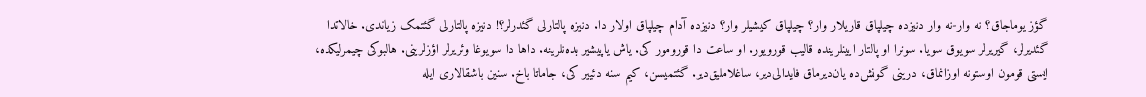گؤز یوماجاق؟ نه وار-نه وار دنیزده چیلپاق قاریلار وار؟ چیلپاق کیشیلر وار؟ دنیزده آدام چیلپاق اولار دا. دنیزه پالتارلی گئدرلر؟! دنیزه پالتارلی گئتمک زیاندی. خالاتدا گئدیرلر، گیریرلر سویوق سویا. سونرا او پالتار ایینلرینده قالیب قورویور. او ساعت دا قورومور کی. یاش یاپیشیر بده‌نلرینه. داها دا سویوغا وئریرلر اؤزلرینی. هالبوکی چیمرلیکده، ایستی قومون اوستونه اوزانماق، درینی گونش‌ده یان‌دیرماق فایدالی‌دیر، ساغلاملیق‌دیر. گئتمیسن، کیم سنه دئییر کی، جاماتا باخ. سنین باشقالاری ایله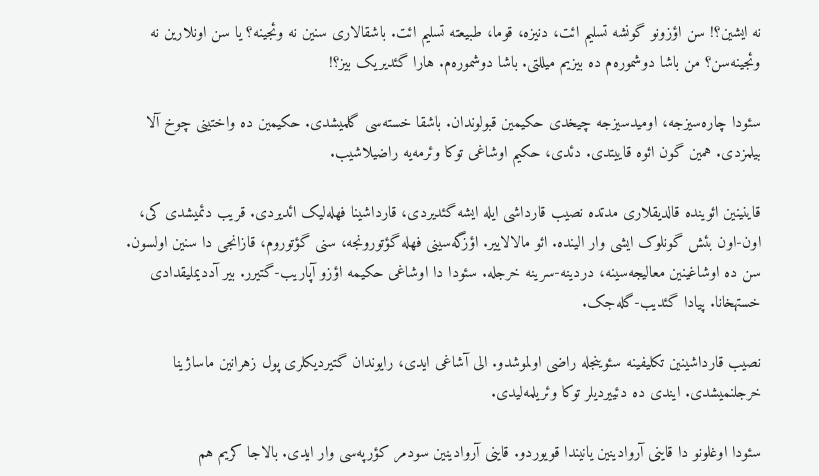نه ایشین؟! سن اؤزونو گونشه تسلیم ائت، دنیزه، قوما، طبیعته تسلیم ائت. باشقالاری سنین نه وئجینه؟ یا سن اونلارین نه وئجینه‌سن؟ من باشا دوشموره‌م ده بیزیم میللتی. باشا دوشموره‌م. هارا گئدیریک بیز؟!

سئودا چاره‌سیزجه، اومیدسیزجه چیخدی حکیمین قبولوندان. باشقا خسته‌سی گلمیشدی. حکیمین ده واختینی چوخ آلا بیلمزدی. همین گون ائوه قاییتدی. دئدی، حکیم اوشاغی توکا وئرمه‌یه راضیلاشیب.

قاینینین ائوینده قالدیقلاری مدتده نصیب قارداشی ایله ایشه گئدیردی، قارداشینا فهله‌لیک ائدیردی. قریب دئمیشدی کی، اون-اون بئش گونلوک ایشی وار الینده. ائو مالالاییر. اؤزگه‌سینی فهله گؤتورونجه، سنی گؤتوروم، قازانجی دا سنین اولسون. سن ده اوشاغینین معالیجه‌سینه، دردینه-سرینه خرجله. سئودا دا اوشاغی حکیمه اؤزو آپاریب-گتیرر. بیر آددیملیقدادی خستهخانا. پیادا گئدیب-گله‌جک.

نصیب قارداشینین تکلیفینه سئوینجله راضی اولموشدو. الی آشاغی ایدی، رایوندان گتیردیکلری پول زهرانین ماساژینا خرجلنمیشدی. ایندی ده دئییردیلر توکا وئریلمه‌لیدی.

سئودا اوغلونو دا قاینی آروادینین یانیندا قویوردو. قاینی آروادینین سودمر کؤرپه‌سی وار ایدی. بالاجا کریم هم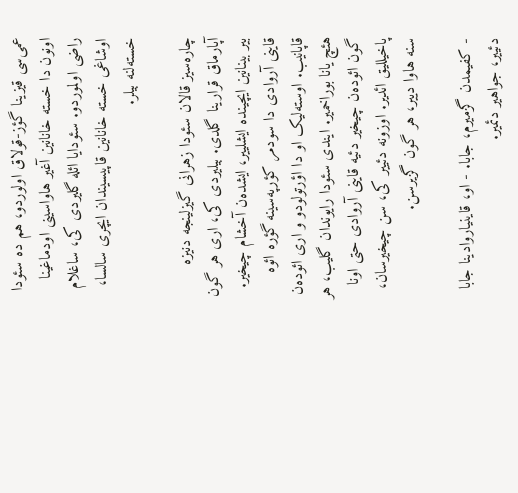عمی‌سی قیزینا گؤز-قولاق اولوردو، هم ده سئودا اونون دا خسته خانانین آغیر هاواسینی اودماغینا راضی اولموردو. سئودایا ائله گلیردی کی، ساغلام اوشاغی خسته خانانین قاپیسیندان ایچری سالسا، خسته‌لنه بیلر.

چاره‌سیز قالان سئودا زهرانی گیزلینجه دنیزه آپارماق قرارینا گلدی. بیلیردی کی، اری هر گون بیر بینانین ایچینده ایشلییر، ایشده‌ن آخشام چیخیر. قاینی آروادی دا سودمر کؤرپه‌سینه گؤره ائوه قاپانیب. اوسته‌لیک او دا اؤرتولودو و اری ائوده‌ن هئچ یانا بوراخمیر. ایندی سئودا رایوندان گلیب، هر گون ائوده‌ن چیخیر دئیه قاینی آروادی حتی اونا پاخیللیق ائدیر. اوزونه دئییر کی، سن چیخیرسان، سنه هاوا دییر، هر گون گزیرسن.

- کفیمدن گزمیرم، جابا. - او، قاینیاروادینا جابا دئییر، جواهیر دئمیر.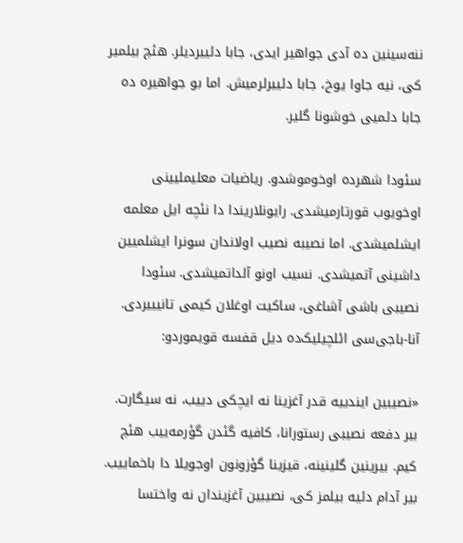ننه‌سینین ده آدی جواهیر ایدی، جابا دئییردیلر. هئچ بیلمیر کی، نیه جاوا یوخ، جابا دئییرلرمیش. اما بو جواهیره ده جابا دئمیی خوشونا گلیر.

سئودا شهرده اوخوموشدو. ریاضیات معلیملیینی اوخویوب قورتارمیشدی. رایونلاریندا دا نئچه ایل معلمه ایشلمیشدی. اما نصیبه نصیب اولاندان سونرا ایشلمیین داشینی آتمیشدی. نسیب اونو آلداتمیشدی. سئودا نصیبی باشی آشاغی، ساکیت اوغلان کیمی تانیییردی. آنا-باجی‌سی ائلچیلیک‌ده دیل قفسه قویموردو:

«نصیبین ایندییه قدر آغزینا نه ایچکی دییب، نه سیگارت. بیر دفعه نصیبی رستورانا، کافیه گئدن گؤرمه‌ییب هئچ کیم. بیرینین گلینینه، قیزینا گؤزونون اوجویلا دا باخماییب. بیر آدام دئیه بیلمز کی، نصیبین آغزیندان نه واختسا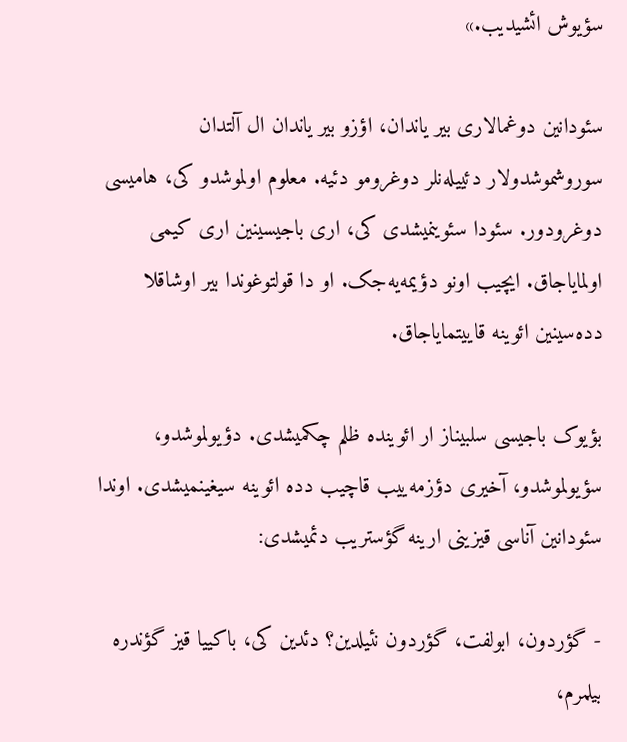سؤیوش ائشیدیب.»

سئودانین دوغمالاری بیر یاندان، اؤزو بیر یاندان ال آلتدان سوروشموشدولار دئییله‌نلر دوغرومو دئیه. معلوم اولموشدو کی، هامیسی دوغرودور. سئودا سئوینمیشدی کی، اری باجیسینین اری کیمی اولمایاجاق. ایچیب اونو دؤیمه‌یه‌جک. او دا قولتوغوندا بیر اوشاقلا دده‌سینین ائوینه قاییتمایاجاق.

بؤیوک باجیسی سلبیناز ار ائوینده ظلم چکمیشدی. دؤیولموشدو، سؤیولموشدو، آخیری دؤزمه‌ییب قاچیب دده ائوینه سیغینمیشدی. اوندا سئودانین آناسی قیزینی ارینه گؤستریب دئمیشدی:

- گؤردون، ابولفت، گؤردون نئیلدین؟ دئدین کی، باکییا قیز گؤندره بیلمرم،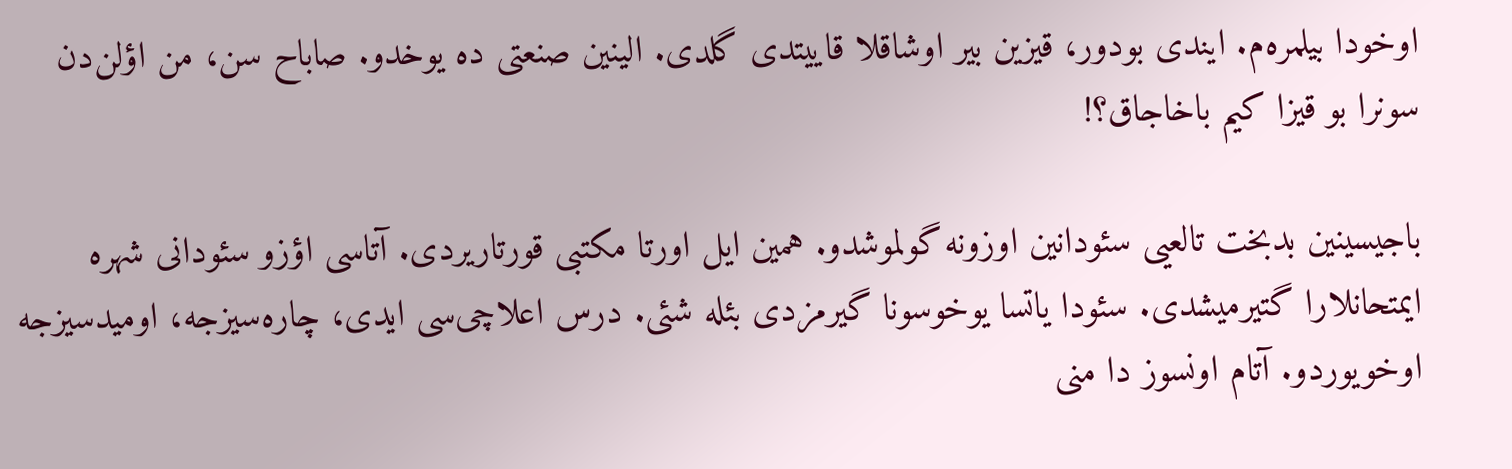اوخودا بیلمره‌م. ایندی بودور، قیزین بیر اوشاقلا قاییتدی گلدی. الینین صنعتی ده یوخدو. صاباح سن، من اؤلن‌دن سونرا بو قیزا کیم باخاجاق؟!

باجیسینین بدبخت تالعیی سئودانین اوزونه گولموشدو. همین ایل اورتا مکتبی قورتاریردی. آتاسی اؤزو سئودانی شهره ایمتحانلارا گتیرمیشدی. سئودا یاتسا یوخوسونا گیرمزدی بئله شئی. درس اعلاچی‌سی ایدی، چاره‌سیزجه، اومیدسیزجه اوخویوردو. آتام اونسوز دا منی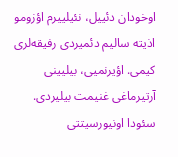اوخودان دئییل، نئیلییرم اؤزومو اذیته سالیم دئمیردی رفیقه‌لری کیمی. اؤیرنمیی، بیلیینی آرتیرماغی غنیمت بیلیردی. سئودا اونیورسیتتی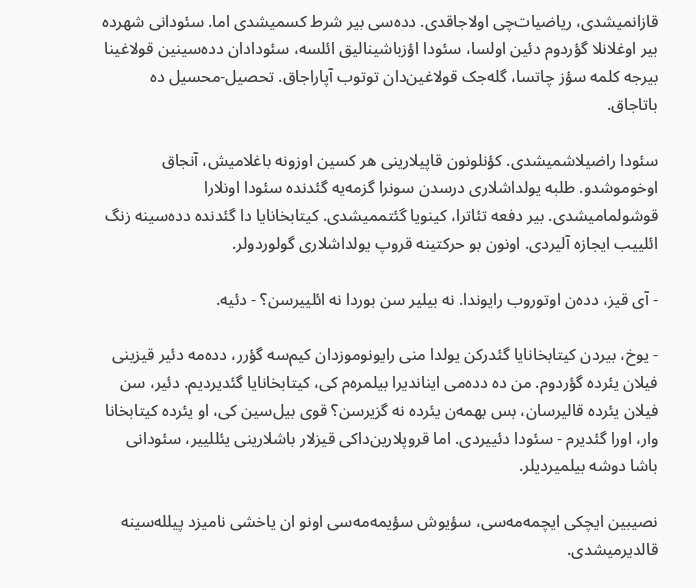قازانمیشدی، ریاضیات‌چی اولاجاقدی. دده‌سی بیر شرط کسمیشدی اما. سئودانی شهرده بیر اوغلانلا گؤردوم دئین اولسا، سئودا اؤزباشینالیق ائلسه، سئودادان دده‌سینین قولاغینا بیرجه کلمه سؤز چاتسا، گله‌جک قولاغین‌دان توتوب آپاراجاق. تحصیل-محسیل ده باتاجاق.

سئودا راضیلاشمیشدی. کؤنلونون قاپیلارینی هر کسین اوزونه باغلامیش، آنجاق اوخوموشدو. طلبه یولداشلاری درسدن سونرا گزمه‌یه گئدنده سئودا اونلارا قوشولمامیشدی. بیر دفعه تئاترا، کینویا گئتممیشدی. کیتابخانایا دا گئدنده دده‌سینه زنگ ائلییب ایجازه آلیردی. اونون بو حرکتینه قروپ یولداشلاری گولوردولر.

- آی قیز، دده‌ن اوتوروب رایوندا. نه بیلیر سن بوردا نه ائلییرسن؟ - دئیه.

- یوخ، بیردن کیتابخانایا گئدرکن یولدا منی رایونوموزدان کیم‌سه گؤرر، دده‌مه دئیر قیزینی فیلان یئرده گؤردوم. من ده دده‌می ایناندیرا بیلمره‌م کی، کیتابخانایا گئدیردیم. دئیر، سن فیلان یئرده قالیرسان، بس بهمه‌ن یئرده نه گزیرسن؟ قوی بیل‌سین کی، او یئرده کیتابخانا وار، اورا گئدیرم - سئودا دئییردی. اما قروپلارین‌داکی قیزلار باشلارینی یئللییر، سئودانی باشا دوشه بیلمیردیلر.

نصیبین ایچکی ایچمه‌مه‌سی، سؤیوش سؤیمه‌مه‌سی اونو ان یاخشی نامیزد پیلله‌سینه قالدیرمیشدی.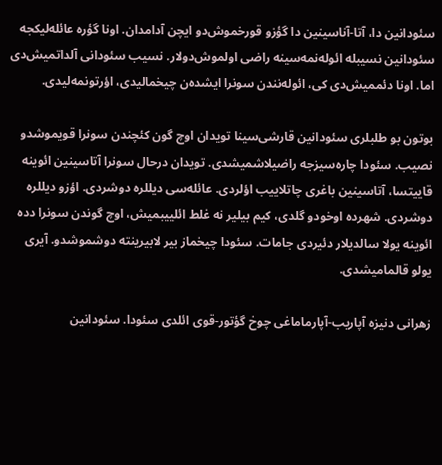سئودانین دا، آتا-آناسینین دا گؤزو قورخموش‌دو ایچن آدامدان. اونا گؤره عائله‌لیکجه سئودانین نسیبله ائوله‌نمه‌سینه راضی اولموش‌دولار. نسیب سئودانی آلداتمیش‌دی اما. اونا دئممیش‌دی کی، ائوله‌نندن سونرا ایشده‌ن چیخمالیدی، اؤرتونمه‌لیدی.

بوتون بو طلبلری سئودانین قارشی‌سینا تویدان اوچ گون کئچندن سونرا قویموشدو نصیب. سئودا چاره‌سیزجه راضیلاشمیشدی. تویدان درحال سونرا آتاسینین ائوینه قاییتسا، آتاسینین باغری چاتلاییب اؤلردی. عائله‌سی دیللره دوشردی. اؤزو دیللره دوشردی. شهرده اوخودو گلدی، کیم بیلیر نه غلط ائلییبمیش، اوچ گوندن سونرا دده ائوینه یولا سالدیلار دئیردی جامات. سئودا چیخماز بیر لابیرینته دوشموشدو. آیری یولو قالمامیشدی.

زهرانی دنیزه آپاریب-آپارماماغی چوخ گؤتور-قوی ائلدی سئودا. سئودانین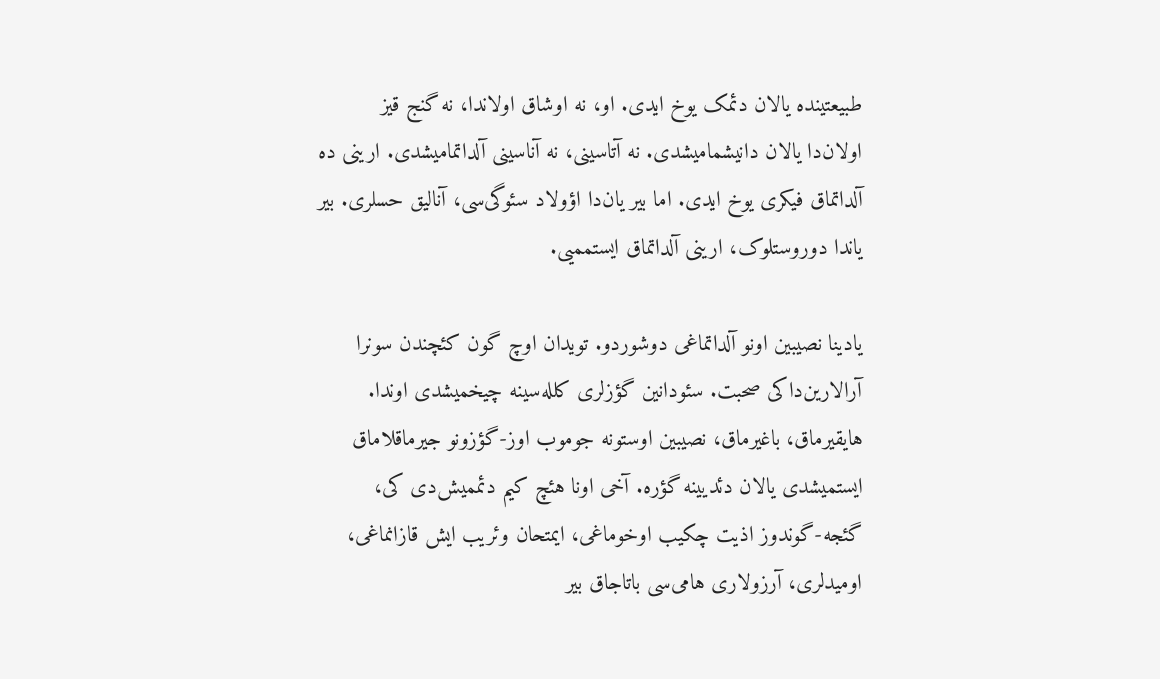طبیعتینده یالان دئمک یوخ ایدی. او، نه اوشاق اولاندا، نه گنج قیز اولان‌دا یالان دانیشمامیشدی. نه آتاسینی، نه آناسینی آلداتمامیشدی. ارینی ده آلداتماق فیکری یوخ ایدی. اما بیر یان‌دا اؤولاد سئوگی‌سی، آنالیق حسلری. بیر یاندا دوروستلوک، ارینی آلداتماق ایستممیی.

یادینا نصیبین اونو آلداتماغی دوشوردو. تویدان اوچ گون کئچندن سونرا آرالارین‌داکی صحبت. سئودانین گؤزلری کلله‌سینه چیخمیشدی اوندا. هایقیرماق، باغیرماق، نصیبین اوستونه جوموب اوز-گؤزونو جیرماقلاماق ایستمیشدی یالان دئدیینه گؤره. آخی اونا هئچ کیم دئممیش‌دی کی، گئجه-گوندوز اذیت چکیب اوخوماغی، ایمتحان وئریب ایش قازانماغی، اومیدلری، آرزولاری هامی‌سی باتاجاق بیر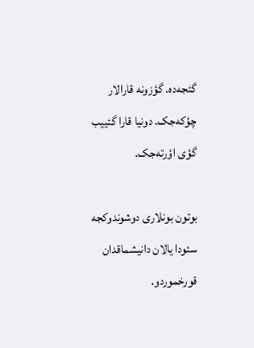گئجه‌ده. گؤزونه قارالار چؤکه‌جک. دونیا قارا گئییب گؤی اؤرته‌جک.

بوتون بونلاری دوشوندوکجه سئودا یالان دانیشماقدان قورخموردو.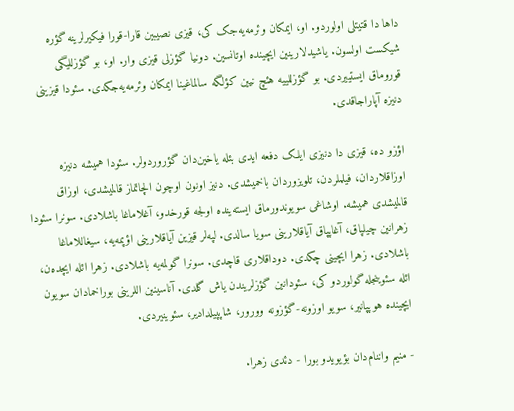داها دا قتیتلی اولوردو. او، ایمکان وئرمه‌یه‌جک کی، قیزی نصیبین قارا-قورا فیکیرلرینه گؤره شیکست اولسون. یاشیدلارینین ایچینده اوتانسین. دونیا گؤزلی قیزی وار. او، بو گؤزللیگی قوروماق ایستییردی. بو گؤزللییه هئچ نیین کؤلگه سالماغینا ایمکان وئرمه‌یه‌جکدی. سئودا قیزینی دنیزه آپاراجاقدی.

اؤزو ده، قیزی دا دنیزی ایلک دفعه ایدی بئله یاخین‌دان گؤروردولر. سئودا همیشه دنیزه اوزاقلاردان، فیلملردن، تلویزوردان باخمیشدی. دنیز اونون اوچون الچاتماز قالمیشدی، اوزاق قالمیشدی همیشه. اوشاغی سویوندورماق ایسته‌ینده اولجه قورخدو، آغلاماغا باشلادی. سونرا سئودا زهرانین چیلپاق، آغاپپاق آیاقلارینی سویا سالدی. لپه‌لر قیزین آیاقلارینی اؤپمه‌یه، سیغاللاماغا باشلادی. زهرا ایچینی چکدی. دوداقلاری قاچدی. سونرا گولمه‌یه باشلادی. زهرا ائله ایچده‌ن، ائله سئوینجله گولوردو کی، سئودانین گؤزلریندن یاش گلدی. آناسینین اللرینی بوراخمادان سویون ایچینده هوپپانیر، سویو اوزونه-گؤزونه وورور، شاپپیلدادیر، سئوینیردی.

- منیم واننام‌دان بؤیویدو بورا - دئدی زهرا.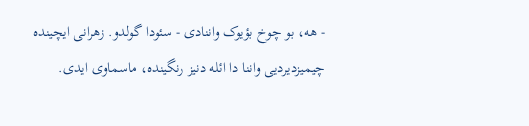- هه، بو چوخ بؤیوک واننادی - سئودا گولدو. زهرانی ایچینده چیمیزدیردیی واننا دا ائله دنیز رنگینده، ماسماوی ایدی.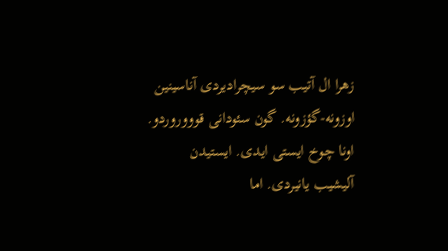زهرا ال آتیب سو سیچرادیردی آناسینین اوزونه-گؤزونه. گون سئودانی قوووروردو. اونا چوخ ایستی ایدی. ایستیدن آلیشیب یانیردی. اما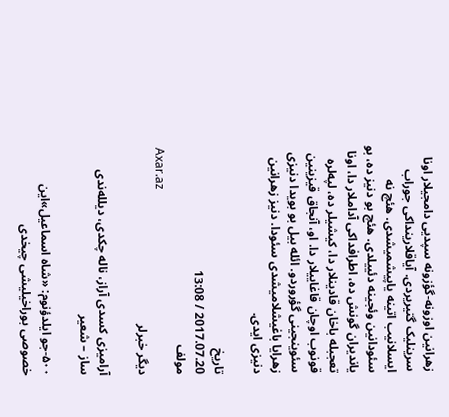زهرانین اوزونه-گؤزونه سپدیی دامجیلار اونا سرینلیک گتیریردی. آیاقلارینداکی جوراب ایسلانیب اتینه یاپیشمیشدی. هئچ نه سئودانین وئجینه دئییلدی. هئچ بو دنیز ده، بو یاندیران گونش ده، اطرافداکی آداملار دا، اونا تعجبله باخان قادینلار دا، کیشیلر ده، لپه‌لره قونوب اوچان قاغاییلار دا. او، آنجاق قیزینین سئوینجینی گؤروردو. ائله بیل بو بویدا دنیزی زهرایا باغیشلامیشدی سئودا. دنیز زهرانین دنیزی ایدی.

تاریخ
2017.07.20 / 13:08
مولف
Axar.az
دیگر خبرلر

آرامیزی کسدی آراز، ناله چکدی، دیلله‌ندی ساز – شعیر

۵۰۰-جو ایلدؤنوم: «شاه اسماعیل»این خصوصی بوراخیلیشی چیخدی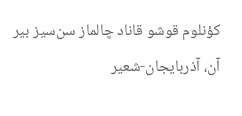کؤنلوم قوشو قاناد چالماز سن‌سیز بیر آن، آذربایجان-شعیر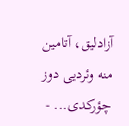آزادلیق، آتامین منه وئردیی دوز چؤرکدی... -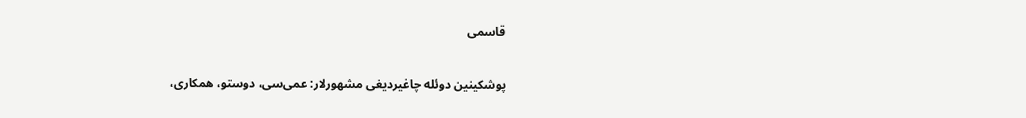قاسمی

پوشکینین دوئله چاغیردیغی مشهورلار: عمی‌سی، دوستو، همکاری،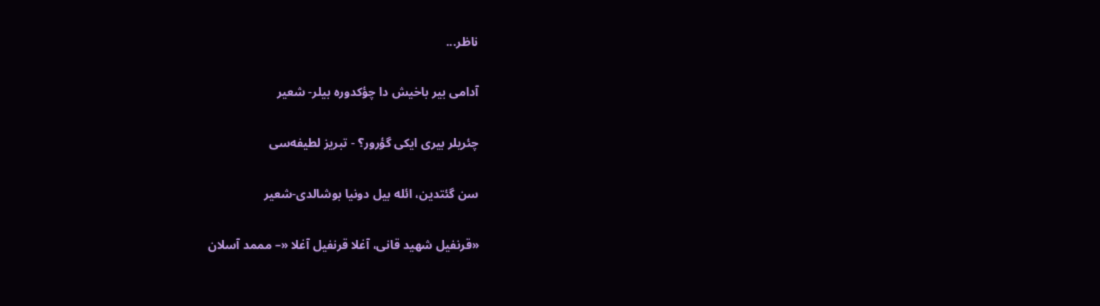ناظر...

آدامی بیر باخیش دا چؤکدوره بیلر- شعیر

چئریلر بیری ایکی گؤرور؟ - تبریز لطیفه‌سی

سن گئتدین، ائله بیل دونیا بوشالدی-شعیر

«قرنفیل شهید قانی، آغلا قرنفیل آغلا «– مممد آسلان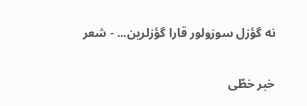نه گؤزل سوزولور قارا گؤزلرین... - شعر

خبر خطّی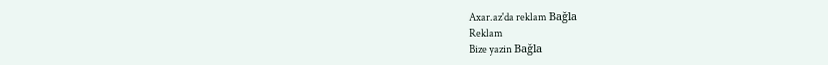Axar.az'da reklam Bağla
Reklam
Bize yazin Bağla